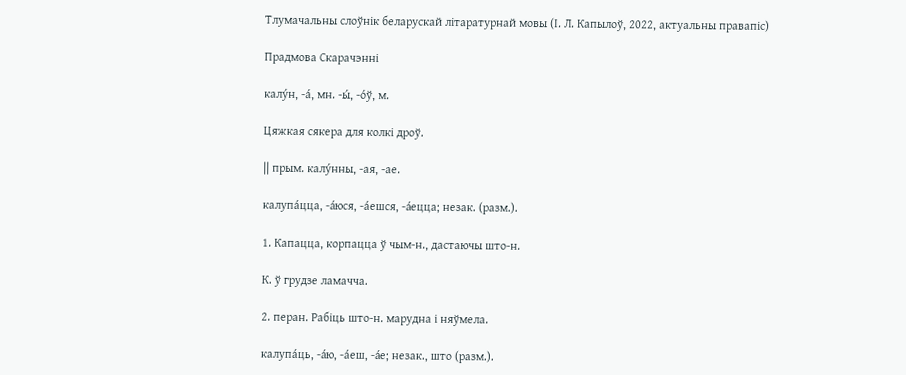Тлумачальны слоўнік беларускай літаратурнай мовы (І. Л. Капылоў, 2022, актуальны правапіс)

Прадмова Скарачэнні

калу́н, -а́, мн. -ы́, -о́ў, м.

Цяжкая сякера для колкі дроў.

|| прым. калу́нны, -ая, -ае.

калупа́цца, -а́юся, -а́ешся, -а́ецца; незак. (разм.).

1. Капацца, корпацца ў чым-н., дастаючы што-н.

К. ў грудзе ламачча.

2. перан. Рабіць што-н. марудна і няўмела.

калупа́ць, -а́ю, -а́еш, -а́е; незак., што (разм.).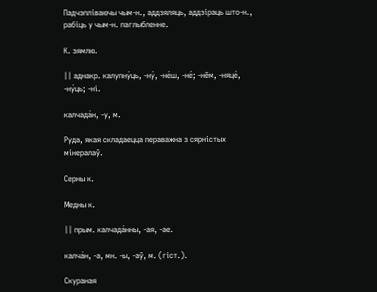Падчэпліваючы чым-н., аддзяляць, аддзіраць што-н., рабіць у чым-н. паглыбленне.

К. зямлю.

|| аднакр. калупну́ць, -ну́, -не́ш, -не́; -нём, -няце́, -ну́ць; -ні́.

калчада́н, -у, м.

Руда, якая складаецца пераважна з сярністых мінералаў.

Серны к.

Медны к.

|| прым. калчада́нны, -ая, -ае.

калча́н, -а, мн. -ы, -аў, м. (гіст.).

Скураная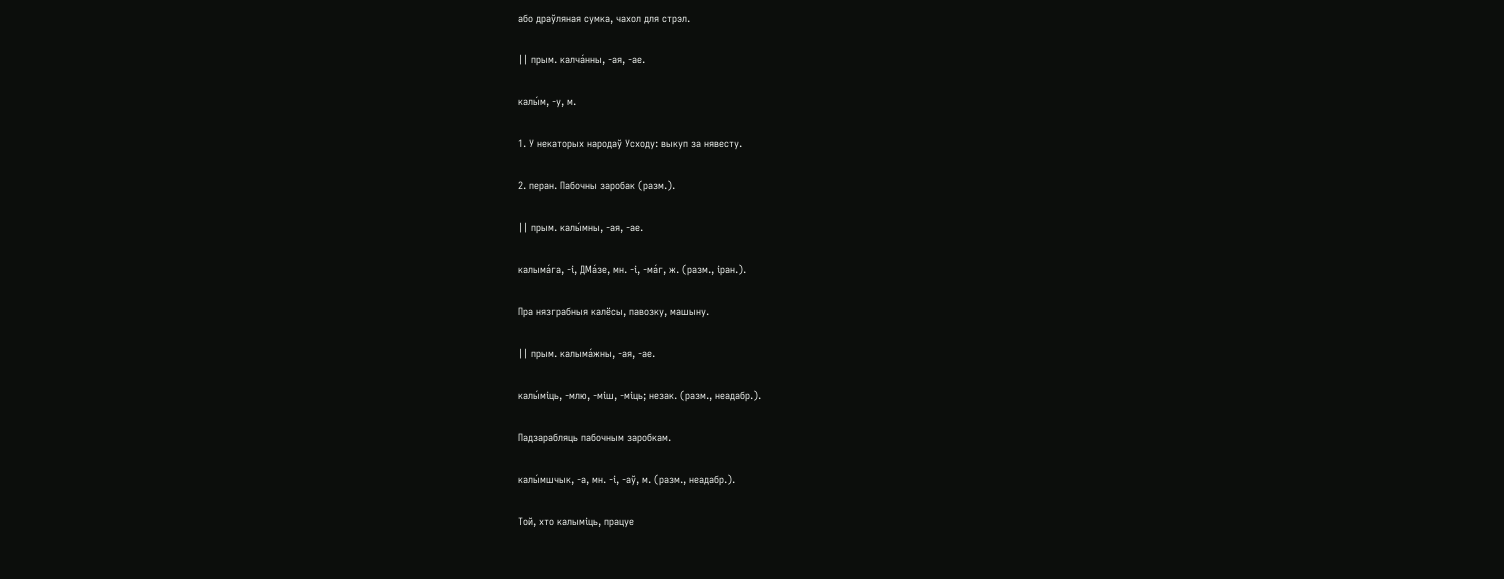або драўляная сумка, чахол для стрэл.

|| прым. калча́нны, -ая, -ае.

калы́м, -у, м.

1. У некаторых народаў Усходу: выкуп за нявесту.

2. перан. Пабочны заробак (разм.).

|| прым. калы́мны, -ая, -ае.

калыма́га, -і, ДМа́зе, мн. -і, -ма́г, ж. (разм., іран.).

Пра нязграбныя калёсы, павозку, машыну.

|| прым. калыма́жны, -ая, -ае.

калы́міць, -млю, -міш, -міць; незак. (разм., неадабр.).

Падзарабляць пабочным заробкам.

калы́мшчык, -а, мн. -і, -аў, м. (разм., неадабр.).

Той, хто калыміць, працуе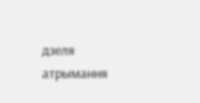дзеля атрымання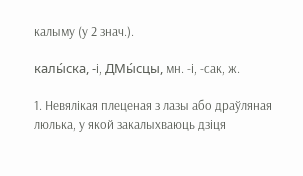калыму (у 2 знач.).

калы́ска, -і, ДМы́сцы, мн. -і, -сак, ж.

1. Невялікая плеценая з лазы або драўляная люлька, у якой закалыхваюць дзіця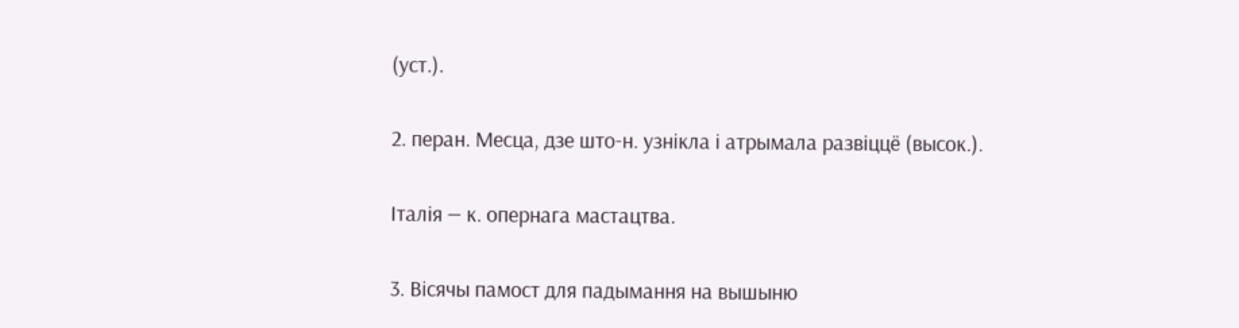(уст.).

2. перан. Месца, дзе што-н. узнікла і атрымала развіццё (высок.).

Італія — к. опернага мастацтва.

3. Вісячы памост для падымання на вышыню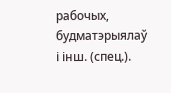рабочых, будматэрыялаў і інш. (спец.).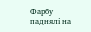Фарбу паднялі на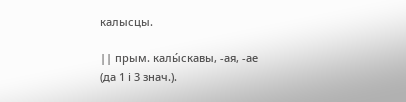калысцы.

|| прым. калы́скавы, -ая, -ае (да 1 і 3 знач.).